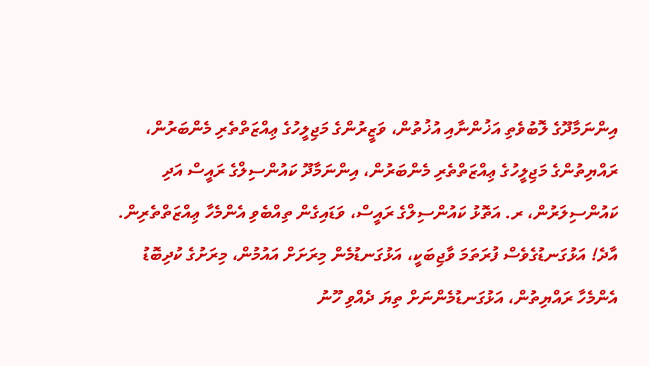އިންނަމާދޫގެ ލޮބުވެތި އަޚުންނާއި އުޚުތުން، ވަޒީރުންގެ މަޖިލީހުގެ ޢިއްޒަތްތެރި މެންބަރުން، ރައްޔިތުންގެ މަޖިލީހުގެ ޢިއްޒަތްތެރި މެންބަރުން، އިންނަމާދޫ ކައުންސިލްގެ ރައީސް އަދި ކައުންސިލަރުން، ރ. އަތޮޅު ކައުންސިލްގެ ރައީސް، ވަޑައިގެން ތިއްބެވި އެންމެހާ ޢިއްޒަތްތެރިން.
އާދެ! އަޅުގަނޑުގެވެސް ފުރަތަމަ ވާޖިބަކީ، އަޅުގަނޑުމެން މިރަށަށް އައުމުން، މިރަށުގެ ކުދިބޮޑު އެންމެހާ ރައްޔިތުން، އަޅުގަނޑުމެންނަށް ތިޔަ ދެއްވި ހޫނު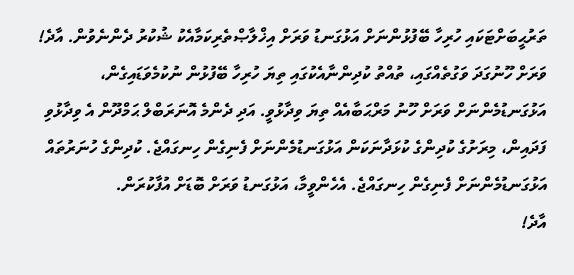ތަރުޙީބަށްޓަކައި ހުރިހާ ބޭފުޅުންނަށް އަޅުގަނޑު ވަރަށް އިޚްލާޞްތެރިކަމާއެކު ޝުކުރު ދެންނެވުން. އާދެ! ވަރަށް ހޫނުގަދަ ވަގުތެއްގައި، ތުއްތު ކުދިންނާއެކުގައި ތިޔަ ހުރިހާ ބޭފުޅުން ނުކުމެވަޑައިގެން، އަޅުގަނޑުމެންނަށް ވަރަށް ހޫނު މަރްޙަބާއެއް ތިޔަ ވިދާޅުވީ. އަދި ދެންމެ އޮނަރަބްލް ޙަމްދޫން އެ ވިދާޅުވި ފަދައިން، މިރަށުގެ ކުދިންގެ ކުޅަދާނަކަން އަޅުގަނޑުމެންނަށް ފެނިގެން ހިނގައްޖެ. ކުދިންގެ ހުނަރުތައް އަޅުގަނޑުމެންނަށް ފެނިގެން ހިނގައްޖެ. އެހެންވީމާ، އަޅުގަނޑު ވަރަށް ބޮޑަށް އުފާކުރަން.
އާދެ!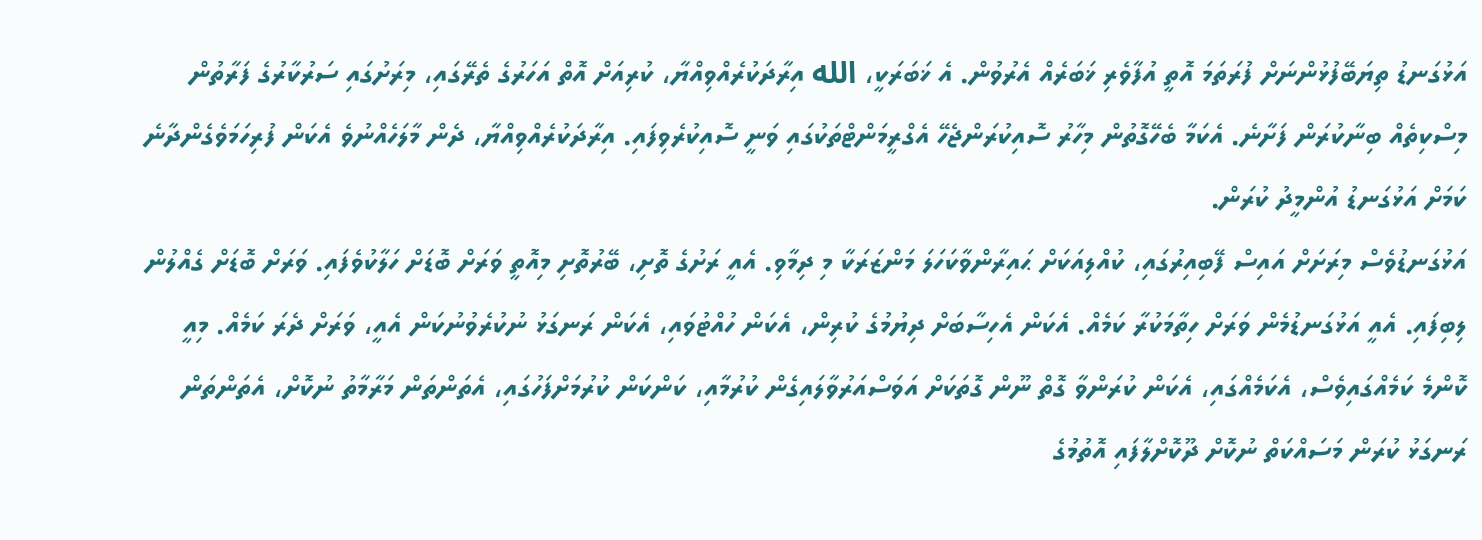އަޅުގަނޑު ތިޔަބޭފުޅުންނަށް ފުރަތަމަ އޮތީ އުފާވެރި ޚަބަރެއް އެރުވުން. އެ ޚަބަރަކީ، الله އިރާދަކުރެއްވިއްޔާ، ކުރިއަށް އޮތް އަހަރުގެ ތެރޭގައި، މިރަށުގައި ސަރުކާރުގެ ފަރާތުން މިސްކިތެއް ބިނާކުރަން ފަށާނެ. އެކަމާ ބެހޭގޮތުން މިހާރު ސޮއިކުރަންޖެހޭ އެގްރީމަންޓްތަކުގައި ވަނީ ސޮއިކުރެވިފައި. އިރާދަކުރެއްވިއްޔާ، ދެން މާލަހެއްނުވެ އެކަން ފުރިހަމަވެގެންދާނެ ކަމަށް އަޅުގަނޑު އުންމީދު ކުރަން.
އަޅުގަނޑުވެސް މިރަށަށް އައިސް ފޭބިއިރުގައި، ކުއްލިއަކަށް ޙައިރާންވާކަހަލަ މަންޒަރަކާ މި ދިމާވި. އެއީ ރަށުގެ ތޮށި، ބޭރުތޮށި މިއޮތީ ވަރަށް ބޮޑަށް ހަލާކުވެފައި. ވަރަށް ބޮޑަށް ގެއްލުން ލިބިފައި. އެއީ އަޅުގަނޑުމެން ވަރަށް ހިތާމަކުރާ ކަމެއް. އެކަން އެހިސާބަށް ދިޔުމުގެ ކުރިން، އެކަން ހުއްޓުވައި، އެކަން ރަނގަޅު ނުކުރެވުނުކަން އެއީ، ވަރަށް ދެރަ ކަމެއް. މިއީ ކޮންމެ ކަމެއްގައިވެސް، އެކަމެއްގައި، އެކަން ކުރަންވާ ގޮތް ނޫން ގޮތަކަށް އަވަސްއަރުވާލައިގެން ކުރުމާއި، ކަންކަން ކުރުމަށްފަހުގައި، އެތަންތަން މަރާމާތު ނުކޮށް، އެތަންތަން ރަނގަޅު ކުރަން މަސައްކަތް ނުކޮށް ދޫކޮށްލާފައި އޮތުމުގެ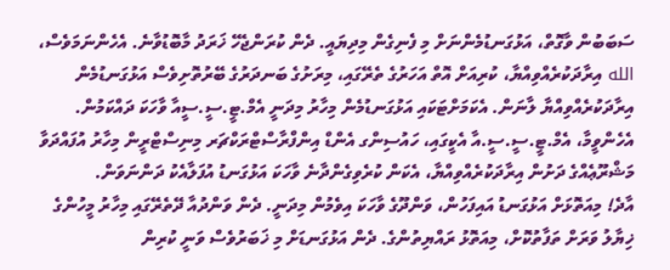ސަބަބުން ވާގޮތް، އަޅުގަނޑުމެންނަށް މި ފެނިގެން މިދިޔައީ. ދެން ކުރަންޖެހޭ ޚަރަދު މާބޮޑުވާނެ. އެހެންނަމަވެސް، الله އިރާދަކުރެއްވިއްޔާ، ކުރިއަށް އޮތް އަހަރުގެ ތެރޭގައި، މިރަށުގެ ބަނދަރުގެ ބޭރުތޮށިވެސް އަޅުގަނޑުމެން އިރާދަކުރެއްވިއްޔާ ލާނަން. އެކަމަށްޓަކައި އަޅުގަނޑުމެން މިހާރު މިދަނީ އެމް.ޓީ.ސީ.ސީއާ ވާހަކަ ދައްކަމުން. އެހެންވީމާ، އެމް.ޓީ.ސީ.ސީ.އާ އެކީގައި، ހައުސިންގ އެންޑް އިންފްރާސްޓްރަކްޗަރ މިނިސްޓްރީން މިހާރު އުފައްދަވާ މަޝްރޫޢެއްގެ ދަށުން އިރާދަކުރެއްވިއްޔާ، އެކަން ކުރެވިގެންދާނެ ވާހަކަ އަޅުގަނޑު އުފަލާއެކު ދަންނަވަން.
އާދެ! މިއަތޮޅަށް އަޅުގަނޑު އައިފަހުން، ވަންދޫގެ ވާހަކަ އިވެމުން މިދަނީ. ދެން ވަންދުއާ ދޭތެރޭގައި މިހާރު މީހުންގެ ޚިޔާލު ވަރަށް ތަފާތުކޮށް، މިއަތޮޅު ރައްޔިތުންގެ. ދެން އަޅުގަނޑަށް މި ޚަބަރުވެސް ވަނީ ކުރިން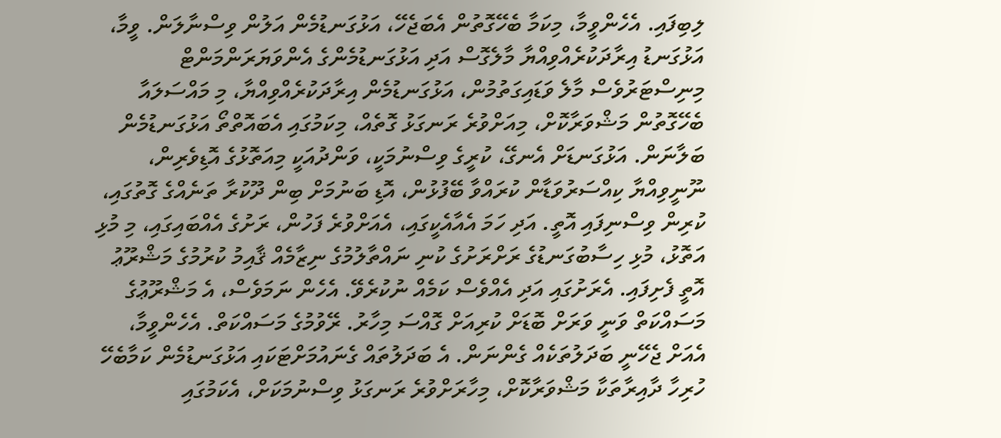ލިބިފައި. އެހެންވީމާ، މިކަމާ ބެހޭގޮތުން އެބަޖެހޭ، އަޅުގަނޑުމެން އަލުން ވިސްނާލަން. ވީމާ، އަޅުގަނޑު އިރާދަކުރެއްވިއްޔާ މާލެގޮސް އަދި އަޅުގަނޑުމެންގެ އެންވަޔަރަންމަންޓް މިނިސްޓަރުވެސް މާލެ ވަޑައިގަތުމުން، އަޅުގަނޑުމެން އިރާދަކުރެއްވިއްޔާ، މި މައްސަލައާ ބެހޭގޮތުން މަޝްވަރާކޮށް، މިއަށްވުރެ ރަނގަޅު ގޮތެއް، މިކަމުގައި އެބައޮތްތޯ އަޅުގަނޑުމެން ބަލާނަން. އަޅުގަނޑަށް އެނގޭ، ކުރީގެ ވިސްނުމަކީ، ވަންދުއަކީ މިއަތޮޅުގެ އޮޑިވެރިން، ނޫނީވިއްޔާ ކިއްސަރުވަޑާން ކުރައްވާ ބޭފުޅުން، އޮޑި ބަނުމަށް ބިން ދޫކުރާ ތަނެއްގެ ގޮތުގައި، ކުރިން ވިސްނިފައި އޮތީ. އަދި ހަމަ އެއާއެކީގައި، އެއަށްވުރެ ފަހުން، ރަށުގެ އެއްބައިގައި، މި މުޅި އަތޮޅު، މުޅި ހިސާބުގަނޑުގެ ރަށްރަށުގެ ކުނި ނައްތާލުމުގެ ނިޒާމެއް ޤާއިމު ކުރުމުގެ މަޝްރޫޢު އޮތީ ފެށިފައި. އެރަށުގައި އަދި އެއްވެސް ކަމެއް ނުކުރެވޭ. އެހެން ނަމަވެސް، އެ މަޝްރޫޢުގެ މަސައްކަތް ވަނީ ވަރަށް ބޮޑަށް ކުރިއަށް ގޮއްސަ މިހާރު. ރޭވުމުގެ މަސައްކަތް. އެހެންވީމާ، އެއަށް ޖެހޭނީ ބަދަލުތަކެއް ގެންނަން. އެ ބަދަލުތައް ގެނައުމަށްޓަކައި އަޅުގަނޑުމެން ކަމާބެހޭ ހުރިހާ ދާއިރާތަކާ މަޝްވަރާކޮށް، މިހާރަށްވުރެ ރަނގަޅު ވިސްނުމަކަށް، އެކަމުގައި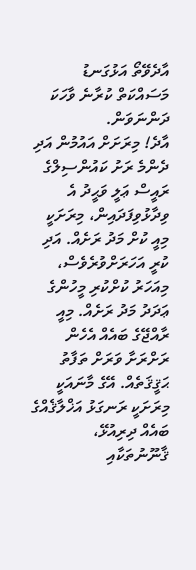އާދެވޭތޯ އަޅުގަނޑު މަސައްކަތް ކުރާނެ ވާހަކަ ދަންނަވަން.
އާދެ! މިރަށަށް އައުމުން އަދި ދެންމެ ރަށު ކައުންސިލްގެ ރައީސް ޢަލީ ވަޙީދު އެ ވިދާޅުވިފަދައިން، މިރަށަކީ މިއީ ކުށް މަދު ރަށެއް. އަދި ކުރީ އަހަރަށްވުރެވެސް، މިއަހަރު ކުށްކުރި މީހުންގެ ޢަދަދު މަދު ރަށެއް. މިއީ ރާއްޖޭގެ ބައެއް އެހެން ރަށްރަށާ ވަރަށް ތަފާތު ޙަޤީޤަތެއް. އޭގެ މާނައަކީ މިރަށަކީ ރަނގަޅު އަޚްލާޤެއްގެ ބައެއް ދިރިއުޅޭ، ޤާނޫނުތަކާއި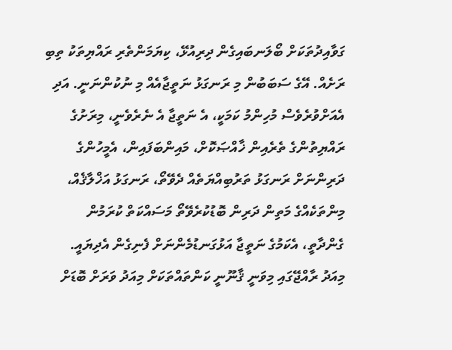ގަވާއިދުތަކަށް ބޯލަނބައިގެން ދިރިއުޅޭ، ކިޔަމަންތެރި ރައްޔިތަކު ތިބި ރަށެއް. އޭގެ ސަބަބުން މި ރަނގަޅު ނަތީޖާއެއް މި ނުކުންނަނީ. އަދި އެއަށްވުރެވެސް މުހިންމު ކަމަކީ، އެ ނަތީޖާ އެ ނެރެވެނީ، މިރަށުގެ ރައްޔިތުންގެ ތެރެއިން ޚާއްޞަކޮށް، މައިންބަފައިން، އެމީހުންގެ ދަރިންނަށް ރަނގަޅު ތަރުބިއްޔަތެއް ދެވޭތޯ، ރަނގަޅު އަޚްލާޤެއް، މިންތަކެއްގެ މަތިން ދަރިން ބޮޑުކުރެވޭތޯ މަސައްކަތް ކުރަމުން ގެންދާތީ، އެކަމުގެ ނަތީޖާ އަޅުގަނޑުމެންނަށް ފެނިގެން އެދިޔައީ.
މިއަދު ރާއްޖޭގައި މިވަނީ ޤާނޫނީ ކަންތައްތަކަށް މިއަދު ވަރަށް ބޮޑަށް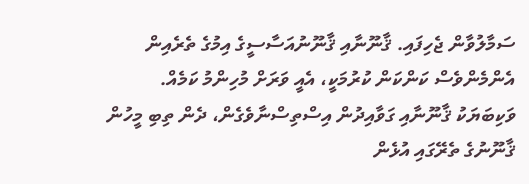ސަމާލުވާން ޖެހިފައި. ޤާނޫނާއި ޤާނޫނުއަސާސީގެ އިމުގެ ތެރެއިން އެންމެންވެސް ކަންކަން ކުރުމަކީ، އެއީ ވަރަށް މުހިންމު ކަމެއް. ވަކިބަޔަކު ޤާނޫނާއި ގަވާއިދުން އިސްތިސްނާވެގެން، ދެން ތިބި މީހުން ޤާނޫނުގެ ތެރޭގައި އުޅެން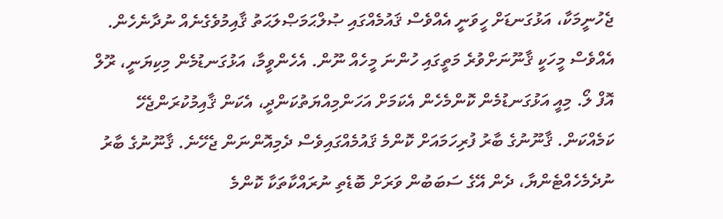ޖެހުނީމަކާ، އަޅުގަނޑަށް ހީވަނީ އެއްވެސް ޤައުމެއްގައި ޞުލްޙަމަޞްލަޙަތު ޤާއިމުވެގެނެއް ނުދާނެހެން. އެއްވެސް މީހަކީ ޤާނޫނަށްވުރެ މަތީގައި ހުންނަ މީހެއް ނޫން. އެހެންވީމާ، އަޅުގަނޑުމެން މިކިޔަނީ، ރޫލް އޮފް ލޯ. މިއީ އަޅުގަނޑުމެން ކޮންމެހެން އެކަމަށް އަހަންމިއްޔަތުކަންދީ، އެކަން ޤާއިމުކުރަންޖެހޭ ކަމެއްކަން. ޤާނޫނުގެ ބާރު ފުރިހަމައަށް ކޮންމެ ޤައުމެއްގައިވެސް ދެމިއޮންނަން ޖެހޭނެ. ޤާނޫނުގެ ބާރު ނުދެމެހެއްޓެންޔާ، ދެން އޭގެ ސަބަބުން ވަރަށް ބޮޑެތި ނުރައްކާތަކާ ކޮންމެ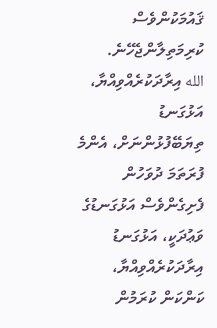ޤައުމަކުންވެސް ކުރިމަތިލާންޖެހޭނެ.
الله އިރާދަކުރެއްވިއްޔާ، އަޅުގަނޑު ތިޔަބޭފުޅުންނަށް، އެންމެ ފުރަތަމަ ދުވަހުން ފެށިގެންވެސް އަޅުގަނޑުގެ ވަޢުދަކީ، އަޅުގަނޑު އިރާދަކުރެއްވިއްޔާ، ކަންކަން ކުރަމުން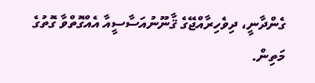ގެންދާނީ، ދިވެހިރާއްޖޭގެ ޤާނޫނުއަސާސީއާ އެއްގޮތްވާ ގޮތުގެ މަތިން.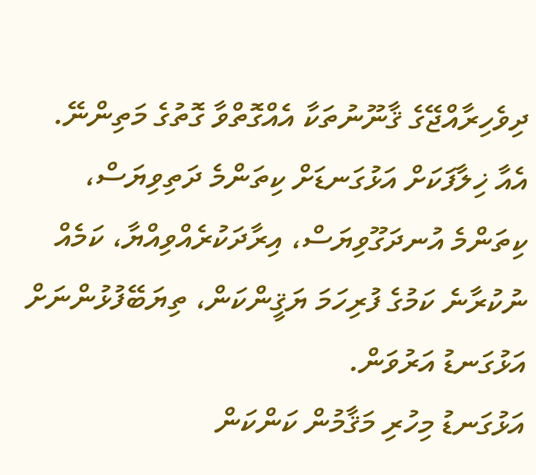ދިވެހިރާއްޖޭގެ ޤާނޫނުތަކާ އެއްގޮތްވާ ގޮތުގެ މަތިންނޭ. އެއާ ޚިލާފަކަށް އަޅުގަނޑަށް ކިތަންމެ ދަތިވިޔަސް، ކިތަންމެ އުނދަގޫވިޔަސް، އިރާދަކުރެއްވިއްޔާ، ކަމެއް ނުކުރާނެ ކަމުގެ ފުރިހަމަ ޔަޤީންކަން، ތިޔަބޭފުޅުންނަށް އަޅުގަނޑު އަރުވަން.
އަޅުގަނޑު މިހުރި މަޤާމުން ކަންކަން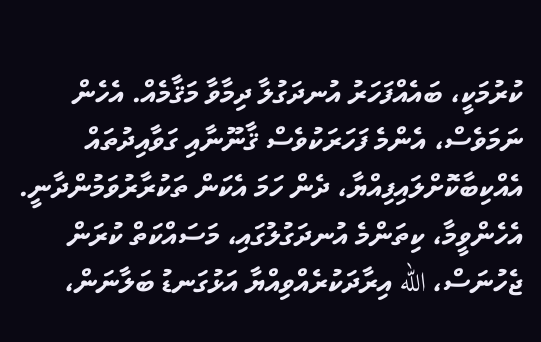ކުރުމަކީ، ބައެއްފަހަރު އުނދަގުލާ ދިމާވާ މަޤާމެއް. އެހެން ނަމަވެސް، އެންމެ ފަހަރަކުވެސް ޤާނޫނާއި ގަވާއިދުތައް އެއްކިބާކޮށްލައިފިއްޔާ، ދެން ހަމަ އެކަން ތަކުރާރުވަމުންދާނީ. އެހެންވީމާ، ކިތަންމެ އުނދަގުލުގައި، މަސައްކަތް ކުރަން ޖެހުނަސް، الله އިރާދަކުރެއްވިއްޔާ އަޅުގަނޑު ބަލާނަން،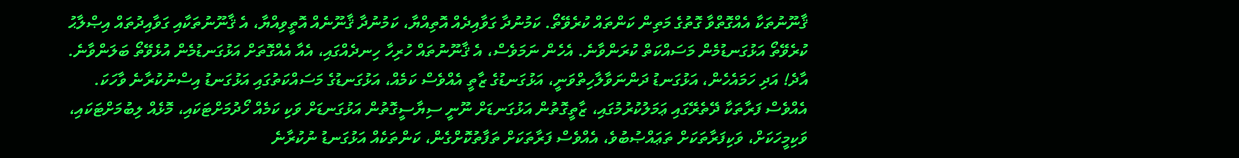ޤާނޫނުތަކާ އެއްގޮތްވާ ގޮތުގެ މަތިން ކަންތައް ކުރެވޭތޯ. ކަމުނުދާ ގަވާއިދެއް އޮތިއްޔާ، ކަމުނުދާ ޤާނޫނެއް އޮތީވިއްޔާ، އެ ޤާނޫނުތަކާއި ގަވާއިދުތައް އިޞްލާޙު ކުރެވޭތޯ އަޅުގަނޑުމެން މަސައްކަތް ކުރަންވާނެ. އެހެން ނަމަވެސް، އެ ޤާނޫނުތައް ހުރިހާ ހިނދެއްގައި، އެއާ އެއްގޮތަށް އަޅުގަނޑުމެން އުޅެވޭތޯ ބަލަންވާނެ.
އާދެ! އަދި ހަމައެހެން، އަޅުގަނޑު ދަންނަވާލާހިތްވަނީ، އަޅުގަނޑުގެ ޒާތީ އެއްވެސް ކަމެއް، އަޅުގަނޑުގެ މަސައްކަތުގައި އަޅުގަނޑު އިސްނުކުރާނެ ވާހަކަ. އެއްވެސް ފަރާތަކާ ދޭތެރޭގައި ޢަމަލުކުރުމުގައި، ޒާތީގޮތުން އަޅުގަނޑަށް ނޫނީ ސިޔާސީގޮތުން އަޅުގަނޑަށް ވަކި ކަމެއް ހޯދުމަށްޓަކައި، މޮޅެއް ލިބުމަށްޓަކައި، ވަކިމީހަކަށް، ވަކިފަރާތަކަށް ތަޢައްޞުބުވެ، އެއްވެސް ފަރާތަކަށް ތަފާތުކޮށްގެން، ކަންތަކެއް އަޅުގަނޑު ނުކުރާނެ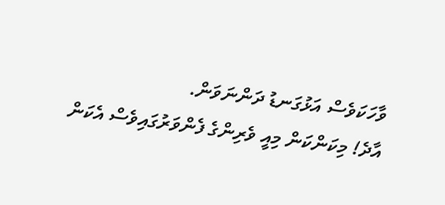ވާހަކަވެސް އަޅުގަނޑު ދަންނަވަން.
އާދެ! މިކަންކަން މިއީ ވެރިންގެ ފެންވަރުގައިވެސް އެކަން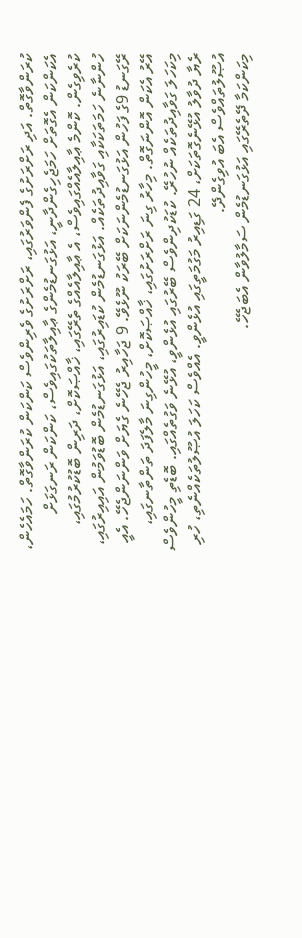ކުރަންވާގޮތް. އަދި ރަށްރަށުގެ ފެންވަރުގައި، ރަށްރަށުގެ ވެރިންވެސް ކަންކަން ކުރަންވާގޮތް. ހަމައެހެން، އެކަންކަން އެގޮތަށް ހަމަޖެހިގެންދާނީ، އަޅުގަނޑުމެންގެ ޢާއިލާތަކުގައިވެސް، ކަންކަން ރަނގަޅަށް ކުރެވިގެން. ކޮންމެ ޢާއިލާއެއްގައިވެސް، އެ ޢާއިލާއެއްގެ ތެރޭގައި، ޚާއްޞަކޮށް، ދަރިން ބޮޑުކުރުމުގައި، ހުންނާނެ ހަމަތަކަކާއި ގަވާއިދުތަކެއް. އަޅުގަނޑުމެން ކުޑައިރުގައި، އަޅުގަނޑުމެން ބޮޑުވަމުން އައިއިރުގައި، ރޭގަނޑު 9ގެ ފަހުން އަޅުގަނޑުމެންނަކަށް ބޭރަކު ނޫޅެވޭ. 9 ޖަހާއިރު ޖެހޭނެ ގެޔަށް ވަންނަންޖެހޭ. އެއީ އޭރު އެކަން އޮންނަގޮތް. މިހާރު ގިނަ ރަށްރަށުގައި، ޚާއްޞަކޮށް، މީހުންގިނަ މާލެފަދަ ތަންތާނގައި، މިކަހަލަ ގަވާއިދުތަކެއް ނުހުރޭ. ކުޑަކުދިންވެސް ބޭރުގައި އުޅެންވީ، އުޅޭނެ ވަގުތެއްގައި. ބޮޑެތި މީހުންވެސް ރެޔާ ދުވާލު އުޅޭނެގޮތަކަށް، 24 ގަޑިއިރު މަގުމަތީގައި އުޅެންވީ. އެއްވެސް ކަހަލަ އުޞޫލުތަކެއްނެތި، ހުރި އުޞޫލުތައްވެސް އެބަ އުވިގެންދޭ.
މިކަންކަމާ ދޭތެރޭގައި އަޅުގަނޑުމެން ސަމާލުވާން އެބަޖެހޭ.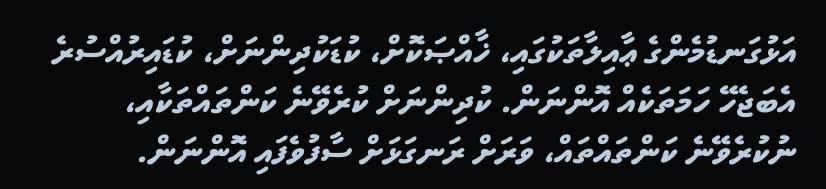އަޅުގަނޑުމެންގެ ޢާއިލާތަކުގައި، ޚާއްޞަކޮށް، ކުޑަކުދިންނަށް، ކުޑައިރުއްސުރެ އެބަޖެހޭ ހަމަތަކެއް އޮންނަން. ކުދިންނަށް ކުރެވޭނެ ކަންތައްތަކާއި، ނުކުރެވޭނެ ކަންތައްތައް، ވަރަށް ރަނގަޅަށް ސާފުވެފައި އޮންނަން.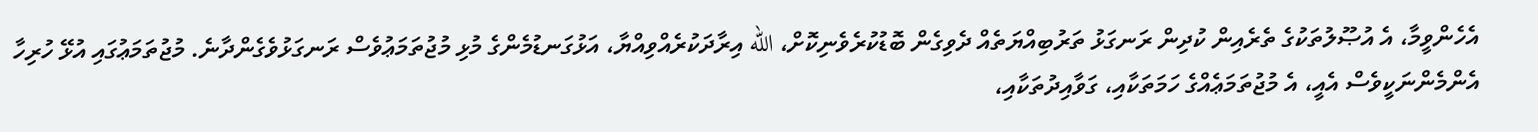އެހެންވީމާ، އެ އުޞޫލުތަކުގެ ތެރެއިން ކުދިން ރަނގަޅު ތަރުބިއްޔަތެއް ދެވިގެން ބޮޑުކުރެވެނިކޮށް، الله އިރާދަކުރެއްވިއްޔާ، އަޅުގަނޑުމެންގެ މުޅި މުޖުތަމަޢުވެސް ރަނގަޅުވެގެންދާނެ. މުޖުތަމަޢުގައި އުޅޭ ހުރިހާ އެންމެންނަކީވެސް އެއީ، އެ މުޖުތަމަޢެއްގެ ހަމަތަކާއި، ގަވާއިދުތަކާއި،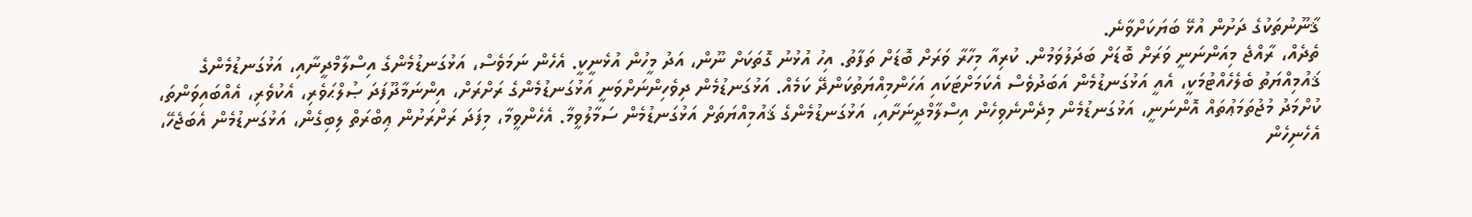ޤާނޫނުތަކުގެ ދަށުން އުޅޭ ބަޔަކަށްވާނެ.
ތެދެއް، ރާއްޖެ މިއަންނަނީ ވަރަށް ބޮޑަށް ބަދަލުވަމުން. ކުރިއާ މިހާރާ ވަރަށް ބޮޑަށް ތަފާތު. އިހު އުޅުނު ގޮތަކަށް ނޫން، އަދު މީހުން އުޅެނީކީ. އެހެން ނަމަވެސް، އަޅުގަނޑުމެންގެ އިސްލާމްދީނާއި، އަޅުގަނޑުމެންގެ ޤައުމިއްޔަތު ބެލެހެއްޓުމަކީ، އެއީ އަޅުގަނޑުމެން އަބަދުވެސް އެކަމަށްޓަކައި އަހަންމިއްޔަތުކަންދޭ ކަމެއް. އަޅުގަނޑުމެން ދިވެހިންނަށްވަނީ އަޅުގަނޑުމެންގެ ރަށްރަށް، އިންނަމާދޫފަދަ ޞުލްޙަވެރި، އެކުވެރި، އެއްބައިވަންތަ، ކުށްމަދު މުޖުތަމަޢުތައް އޮންނަނީ، އަޅުގަނޑުމެން މިދެންނެވިހެން އިސްލާމްދީނަށާއި، އަޅުގަނޑުމެންގެ ޤައުމިއްޔަތަށް އަޅުގަނޑުމެން ސަމާލުވީމާ. އެހެންވީމާ، މިފަދަ ރަށްރަށުން ޢިބްރަތް ލިބިގެން، އަޅުގަނޑުމެން އެބަޖެހޭ، އެހެނިހެން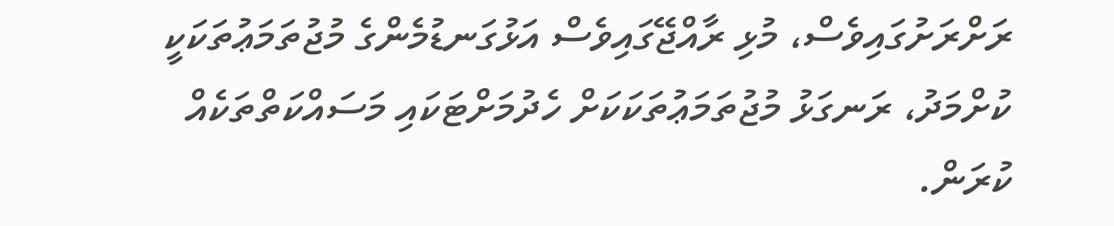ރަށްރަށުގައިވެސް، މުޅި ރާއްޖޭގައިވެސް އަޅުގަނޑުމެންގެ މުޖުތަމަޢުތަކަކީ ކުށްމަދު، ރަނގަޅު މުޖުތަމަޢުތަކަކަށް ހެދުމަށްޓަކައި މަސައްކަތްތަކެއް ކުރަން.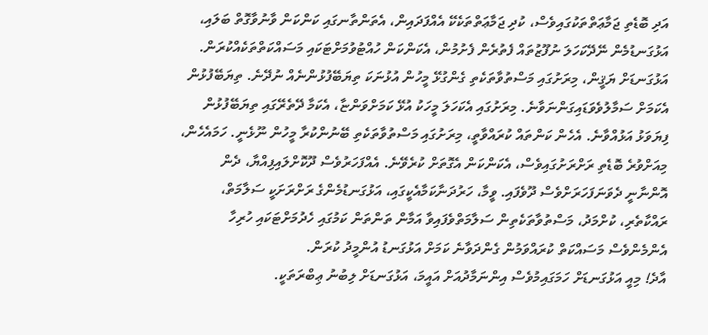އަދި ބޮޑެތި ޖަމާޢަތްތަކުގައިވެސް، ކުދި ޖަމާޢަތްތަކެކޭ އެއްފަދައިން، އެތަންތާނގައި ކަންކަން ވާނުވާގޮތް ބަލައި، އަޅުގަނޑުމެން ނޭދޭކަހަލަ ނުފޫޒުތައް ފެތުރެން ފެށުމުން، އެކަންކަން ހުއްޓުވުމަށްޓަކައި މަސައްކަތްތަކެއްކުރަން.
އަޅުގަނޑަށް ޔަޤީން، މިރަށުގައި މަސްތުވާތަކެތި ގެންގުޅޭ މީހުން އުޅުނަކަ ތިޔަބޭފުޅުންނެއް ނުދޭނެ. ތިޔަބޭފުޅުން އެކަމަށް ސަމާލުވެވަޑައިގަންނަވާނެ. މިރަށުގައި އެކަހަލަ މީހަކު އުޅޭ ކަމަށްވަންޏާ، އެކަމާ ދޭތެރޭގައި ތިޔަބޭފުޅުން ފިޔަވަޅު އަޅުއްވާނެ. އެހެން ކަންތައް ކުރައްވާތީ، މިރަށުގައި މަސްތުވާތަކެތި ބޭނުންކުރާ މީހުން ނޫޅެނީ. ހަމައެހެން، މިއަށްވުރެ ބޮޑެތި ރަށްރަށުގައިވެސް، އެކަންކަން އެގޮތަށް ކުރެވޭނެ. އެއްފަހަރުވެސް ދޫކޮށްލައިފިއްޔާ، ދެން އޮންނާނީ ދެވަނަފަހަރަށްވެސް ދޫވެފައި. ވީމާ، ހަރުދަނާކަމާއެކީގައި، އަޅުގަނޑުމެންގެ ރަށްރަށަކީ ސަލާމަތް، ރައްކާތެރި، ކުށްމަދު، މަސްތުވާތަކެތިން ސަލާމަތްވެފައިވާ އަމާން ތަންތަން ކަމުގައި ހެދުމަށްޓަކައި ހުރިހާ އެންމެންވެސް މަސައްކަތް ކުރައްވަމުން ގެންދަވާނެ ކަމަށް އަޅުގަނޑު އުންމީދު ކުރަން.
އާދެ! މިއީ އަޅުގަނޑަށް ހަމަގައިމުވެސް އިންނަމާދުއަށް އައީމަ، އަޅުގަނޑަށް ލިބުނު ޢިބްރަތަކީ.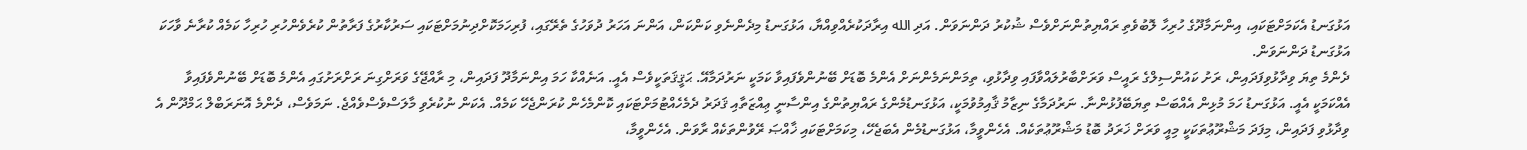އަޅުގަނޑު އެކަމަށްޓަކައި، އިންނަމާދޫގެ ހުރިހާ ލޮބުވެތި ރައްޔިތުންނަށްވެސް ޝުކުރު ދަންނަވަން. އަދި الله އިރާދަކުރެއްވިއްޔާ، އަޅުގަނޑު މިދެންނެވި ކަންކަން، އަންނަ އަހަރު ދުވަހުގެ ތެރޭގައި، ފުރިހަމަކޮށްދިނުމަށްޓަކައި ސަރުކާރުގެ ފަރާތުން ކުރެވެންހުރި ހުރިހާ ކަމެއް ކުރާނެ ވާހަކަ އަޅުގަނޑު ދަންނަވަން.
ދެންމެ ތިޔަ ވިދާޅުވިފަދައިން، ރަށު ކައުންސިލްގެ ރައީސް ވަރަށްބާރުލައްވާފައި ވިދާޅުވި، ތިމަންނަމެންނަށް އެންމެ ބޮޑަށް ބޭނުންވެފައިވާ ކަމަކީ ނަރުދަމާއޭ. ޙަޤީޤަތަކީވެސް އެއީ. އަނެއްކާ ހަމަ އިންނަމާދޫ ފަދައިން، މި ރާއްޖޭގެ ވަރަށްގިނަ ރަށްރަށުގައި އެންމެ ބޮޑަށް ބޭނުންވެފައިވާ އެއްކަމަކީ އެއީ. އަޅުގަނޑު ހަމަ މުޅިން އެއްބަސް ތިޔަބޭފުޅުންނާ. ނަރުދަމާގެ ނިޒާމު ޤާއިމުވުމަކީ، އަޅުގަނޑުމެންގެ ރައްޔިތުންގެ އިންސާނީ ޢިއްޒަތާއި ޤަދަރު ދެމެހެއްޓުމަށްޓަކައި ކޮންމެހެން ކުރަންޖެހޭ ކަމެއް. އެކަން ނުކުރެވި މާލަސްވެސްވެއްޖެ. ނަމަވެސް، ދެންމެ އޮނަރަބްލް ޙަމްދޫން އެ ވިދާޅުވި ފަދައިން، މިފަދަ މަޝްރޫޢުތަކަކީ މިއީ ވަރަށް ޚަރަދު ބޮޑު މަޝްރޫޢުތަކެއް. އެހެންވީމާ، އަޅުގަނޑުމެން އެބަޖެހޭ، މިކަމަށްޓަކައި ޚާއްޞަ ރޭވުންތަކެއް ރާވަން. އެހެންވީމާ،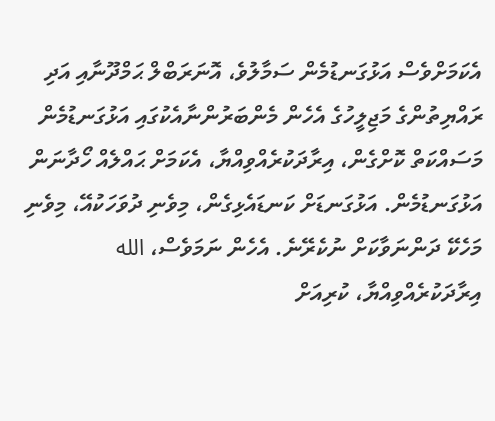އެކަމަށްވެސް އަޅުގަނޑުމެން ސަމާލުވެ، އޮނަރަބްލް ޙަމްދޫނާއި އަދި ރައްޔިތުންގެ މަޖިލީހުގެ އެހެން މެންބަރުންނާއެކުގައި އަޅުގަނޑުމެން މަސައްކަތް ކޮށްގެން، އިރާދަކުރެއްވިއްޔާ، އެކަމަށް ޙައްލެއް ހޯދާނަން އަޅުގަނޑުމެން. އަޅުގަނޑަށް ކަނޑައެޅިގެން، މިވެނި ދުވަހަކުއޭ، މިވެނި މަހެކޭ ދަންނަވާކަށް ނުކެރޭނެ. އެހެން ނަމަވެސް، الله އިރާދަކުރެއްވިއްޔާ، ކުރިއަށް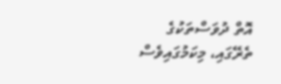އޮތް ދުވަސްތަކުގެ ތެރޭގައި، މިކަމުގައިވެސް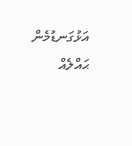އަޅުގަނޑުމެން ޙައްލެއް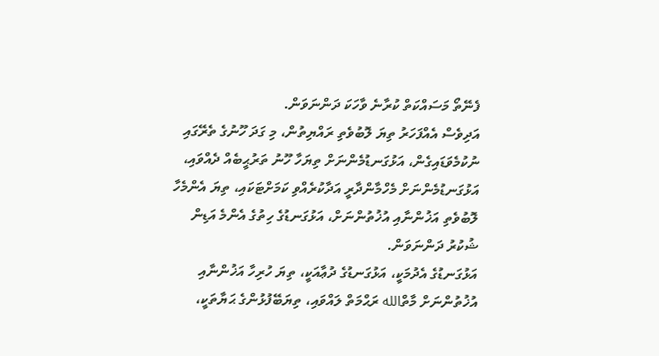ފެނޭތޯ މަސައްކަތް ކުރާނެ ވާހަކަ ދަންނަވަން.
އަދިވެސް އެއްފަހަރު ތިޔަ ލޮބުވެތި ރައްޔިތުން، މި ގަދަ ހޫނުގެ ތެރޭގައި ނުކުމެވަޑައިގެން، އަޅުގަނޑުމެންނަށް ތިޔަހާ ހޫނު ތަރުޙީބެއް ދެއްވައި، އަޅުގަނޑުމެންނަށް މެހްމާންދާރީ އަދާކުރެއްވި ކަމަށްޓަކައި، ތިޔަ އެންމެހާ ލޮބުވެތި އަޚުންނާއި އުޚުތުންނަށް، އަޅުގަނޑުގެ ހިތުގެ އެންމެ އަޑިން ޝުކުރު ދަންނަވަން.
އަޅުގަނޑުގެ އެދުމަކީ، އަޅުގަނޑުގެ ދުޢާއަކީ، ތިޔަ ހުރިހާ އަޚުންނާއި އުޚުތުންނަށް މާތްالله ރަޙްމަތް ލައްވައި، ތިޔަބޭފުޅުންގެ ޙަޔާތަކީ،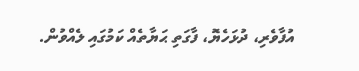އުފާވެރި، ދުޅަހެޔޮ، ފާގަތި ޙަޔާތެއް ކަމުގައި ލެއްވުން.